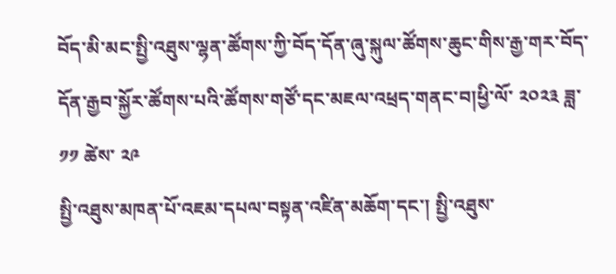བོད་མི་མང་སྤྱི་འཐུས་ལྷན་ཚོགས་ཀྱི་བོད་དོན་ཞུ་སྐུལ་ཚོགས་ཆུང་གིས་རྒྱ་གར་བོད་དོན་རྒྱབ་སྐྱོར་ཚོགས་པའི་ཚོགས་གཙོ་དང་མཇལ་འཕྲད་གནང་བ།ཕྱི་ལོ་ ༢༠༢༣ ཟླ་ ༡༡ ཚེས་ ༢༩
སྤྱི་འཐུས་མཁན་པོ་འཇམ་དཔལ་བསྟན་འཛིན་མཆོག་དང་། སྤྱི་འཐུས་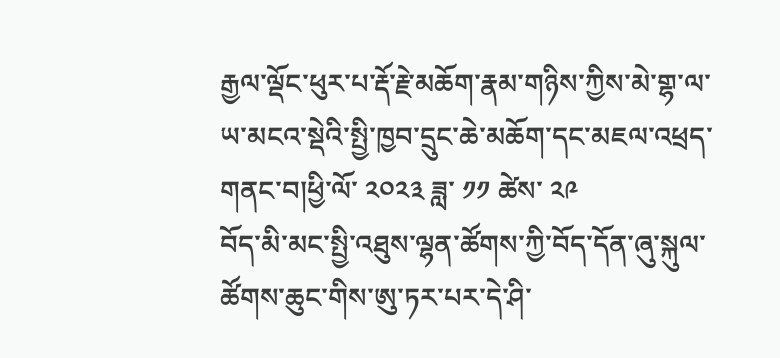རྒྱལ་ལྡོང་ཕུར་པ་རྡོ་རྗེ་མཆོག་རྣམ་གཉིས་ཀྱིས་མེ་གྷ་ལ་ཡ་མངའ་སྡེའི་སྤྱི་ཁྱབ་དྲུང་ཆེ་མཆོག་དང་མཇལ་འཕྲད་གནང་བ།ཕྱི་ལོ་ ༢༠༢༣ ཟླ་ ༡༡ ཚེས་ ༢༩
བོད་མི་མང་སྤྱི་འཐུས་ལྷན་ཚོགས་ཀྱི་བོད་དོན་ཞུ་སྐུལ་ཚོགས་ཆུང་གིས་ཨུ་ཏར་པར་དེ་ཤི་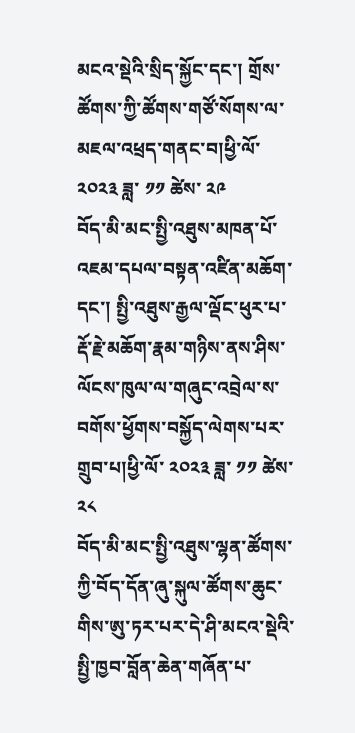མངའ་སྡེའི་སྲིད་སྐྱོང་དང་། གྲོས་ཚོགས་ཀྱི་ཚོགས་གཙོ་སོགས་ལ་མཇལ་འཕྲད་གནང་བ།ཕྱི་ལོ་ ༢༠༢༣ ཟླ་ ༡༡ ཚེས་ ༢༩
བོད་མི་མང་སྤྱི་འཐུས་མཁན་པོ་འཇམ་དཔལ་བསྟན་འཛིན་མཆོག་དང་། སྤྱི་འཐུས་རྒྱལ་ལྡོང་ཕུར་པ་རྡོ་རྗེ་མཆོག་རྣམ་གཉིས་ནས་ཤིས་ལོངས་ཁུལ་ལ་གཞུང་འབྲེལ་ས་བགོས་ཕྱོགས་བསྐྱོད་ལེགས་པར་གྲུབ་པ།ཕྱི་ལོ་ ༢༠༢༣ ཟླ་ ༡༡ ཚེས་ ༢༨
བོད་མི་མང་སྤྱི་འཐུས་ལྷན་ཚོགས་ཀྱི་བོད་དོན་ཞུ་སྐུལ་ཚོགས་ཆུང་གིས་ཨུ་ཏར་པར་དེ་ཤི་མངའ་སྡེའི་སྤྱི་ཁྱབ་བློན་ཆེན་གཞོན་པ་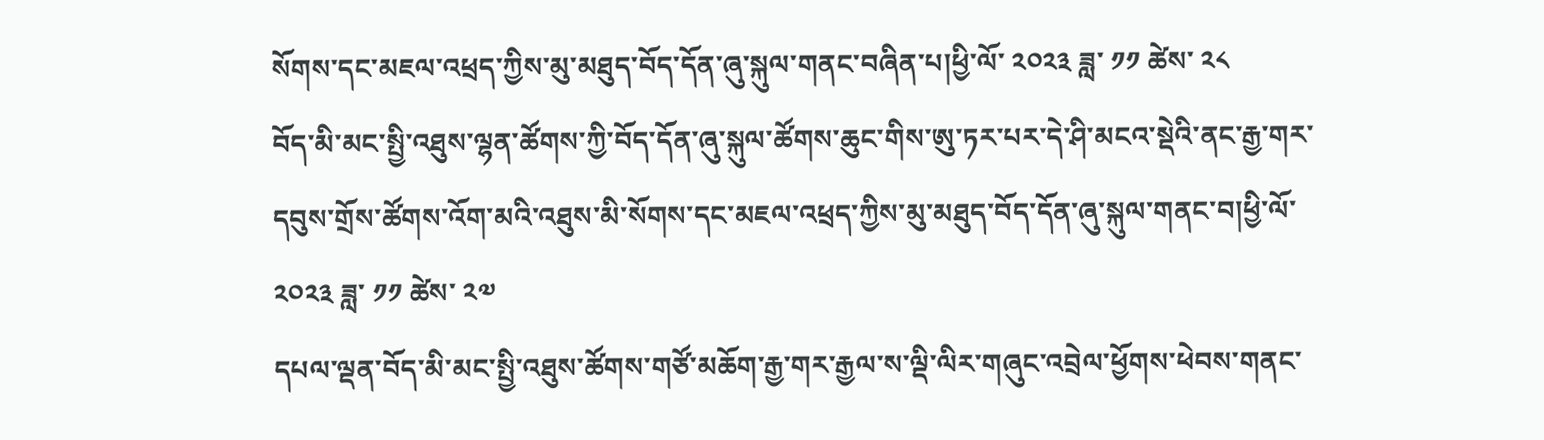སོགས་དང་མཇལ་འཕྲད་ཀྱིས་མུ་མཐུད་བོད་དོན་ཞུ་སྐུལ་གནང་བཞིན་པ།ཕྱི་ལོ་ ༢༠༢༣ ཟླ་ ༡༡ ཚེས་ ༢༨
བོད་མི་མང་སྤྱི་འཐུས་ལྷན་ཚོགས་ཀྱི་བོད་དོན་ཞུ་སྐུལ་ཚོགས་ཆུང་གིས་ཨུ་ཏར་པར་དེ་ཤི་མངའ་སྡེའི་ནང་རྒྱ་གར་དབུས་གྲོས་ཚོགས་འོག་མའི་འཐུས་མི་སོགས་དང་མཇལ་འཕྲད་ཀྱིས་མུ་མཐུད་བོད་དོན་ཞུ་སྐུལ་གནང་བ།ཕྱི་ལོ་ ༢༠༢༣ ཟླ་ ༡༡ ཚེས་ ༢༧
དཔལ་ལྡན་བོད་མི་མང་སྤྱི་འཐུས་ཚོགས་གཙོ་མཆོག་རྒྱ་གར་རྒྱལ་ས་ལྡི་ལིར་གཞུང་འབྲེལ་ཕྱོགས་ཕེབས་གནང་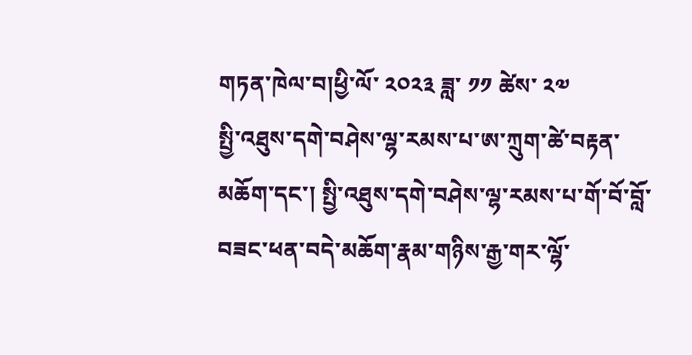གཏན་ཁེལ་བ།ཕྱི་ལོ་ ༢༠༢༣ ཟླ་ ༡༡ ཚེས་ ༢༧
སྤྱི་འཐུས་དགེ་བཤེས་ལྷ་རམས་པ་ཨ་ཀྲུག་ཚེ་བརྟན་མཆོག་དང་། སྤྱི་འཐུས་དགེ་བཤེས་ལྷ་རམས་པ་གོ་བོ་བློ་བཟང་ཕན་བདེ་མཆོག་རྣམ་གཉིས་རྒྱ་གར་ལྷོ་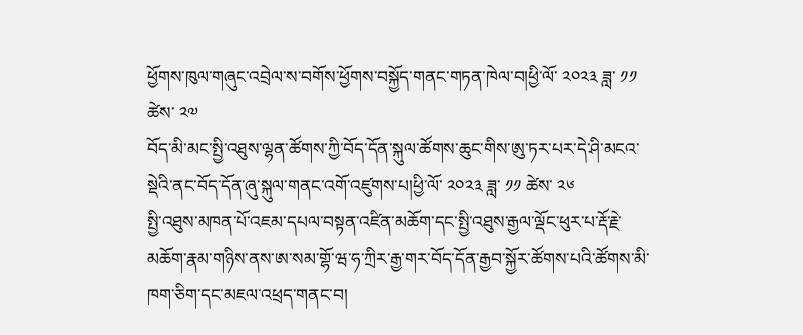ཕྱོགས་ཁུལ་གཞུང་འབྲེལ་ས་བགོས་ཕྱོགས་བསྐྱོད་གནང་གཏན་ཁེལ་བ།ཕྱི་ལོ་ ༢༠༢༣ ཟླ་ ༡༡ ཚེས་ ༢༧
བོད་མི་མང་སྤྱི་འཐུས་ལྷན་ཚོགས་ཀྱི་བོད་དོན་སྐུལ་ཚོགས་ཆུང་གིས་ཨུ་ཏར་པར་དེ་ཤི་མངའ་སྡེའི་ནང་བོད་དོན་ཞུ་སྐུལ་གནང་འགོ་འཛུགས་པ།ཕྱི་ལོ་ ༢༠༢༣ ཟླ་ ༡༡ ཚེས་ ༢༦
སྤྱི་འཐུས་མཁན་པོ་འཇམ་དཔལ་བསྟན་འཛིན་མཆོག་དང་སྤྱི་འཐུས་རྒྱལ་ལྡོང་ཕུར་པ་རྡོ་རྗེ་མཆོག་རྣམ་གཉིས་ནས་ཨ་སམ་གྷོ་ཝ་ཧ་ཀྲིར་རྒྱ་གར་བོད་དོན་རྒྱབ་སྐྱོར་ཚོགས་པའི་ཚོགས་མི་ཁག་ཅིག་དང་མཇལ་འཕྲད་གནང་བ།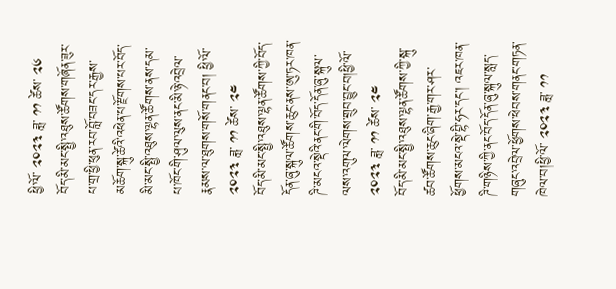ཕྱི་ལོ་ ༢༠༢༣ ཟླ་ ༡༡ ཚེས་ ༢༦
བོད་མི་མང་སྤྱི་འཐུས་ཚོགས་གཞོན་ཟུར་པ་གྲ་ཕྱི་ཕུན་རབ་བློ་བཟང་དར་རྒྱས་མཆོག་སྐུ་ཚེའི་འཕེན་པ་རྫོགས་པར་བོད་མི་མང་སྤྱི་འཐུས་ལྷན་ཚོགས་ནས་དམ་པ་ཁོང་གི་ཤུལ་ལུས་ནང་མི་ཉེ་འབྲེལ་རྣམས་ལ་ཐུགས་གསོ་གནང་བ། ཕྱི་ལོ་ ༢༠༢༣ ཟླ་ ༡༡ ཚེས་ ༢༤
བོད་མི་མང་སྤྱི་འཐུས་ལྷན་ཚོགས་ཀྱི་བོད་དོན་ཞུ་སྐུལ་ཚོགས་ཆུང་ནས་ཨུ་ཏར་ཁན་ཌི་མངའ་སྡེའི་ནང་གི་བོད་དོན་ཞུ་སྐུལ་ལས་འགུལ་ལེགས་གྲུབ་བྱུང་བ།ཕྱི་ལོ་ ༢༠༢༣ ཟླ་ ༡༡ ཚེས་ ༢༤
བོད་མི་མང་སྤྱི་འཐུས་ལྷན་ཚོགས་ཀྱི་སྐུ་ཚབ་ཚོགས་ཆུང་ཞིག་རྒྱ་གར་ཤར་ཕྱོགས་མངའ་སྡེ་བྷི་ཧར་དང་། འཇར་ཁན་ཌི་གཉིས་ཀྱི་ནང་བོད་དོན་ཞུ་སྐུལ་སླད་གཞུང་འབྲེལ་ཕྱོགས་ཕེབས་གནང་གཏན་ཁེལ་བ།ཕྱི་ལོ་ ༢༠༢༣ ཟླ་ ༡༡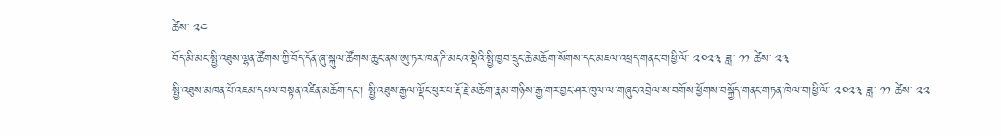ཚེས་ ༢༤
བོད་མི་མང་སྤྱི་འཐུས་ལྷན་ཚོགས་ཀྱི་བོད་དོན་ཞུ་སྐུལ་ཚོགས་ཆུང་ནས་ཨུ་ཏར་ཁན་ཌི་མངའ་སྡེའི་སྤྱི་ཁྱབ་དྲུང་ཆེ་མཆོག་སོགས་དང་མཇལ་འཕྲད་གནང་བ།ཕྱི་ལོ་ ༢༠༢༣ ཟླ་ ༡༡ ཚེས་ ༢༣
སྤྱི་འཐུས་མཁན་པོ་འཇམ་དཔལ་བསྟན་འཛིན་མཆོག་དང་། སྤྱི་འཐུས་རྒྱལ་ལྡོང་ཕུར་པ་རྡོ་རྗེ་མཆོག་རྣམ་གཉིས་རྒྱ་གར་བྱང་ཤར་ཁུལ་ལ་གཞུང་འབྲེལ་ས་བགོས་ཕྱོགས་བསྐྱོད་གནང་གཏན་ཁེལ་བ།ཕྱི་ལོ་ ༢༠༢༣ ཟླ་ ༡༡ ཚེས་ ༢༢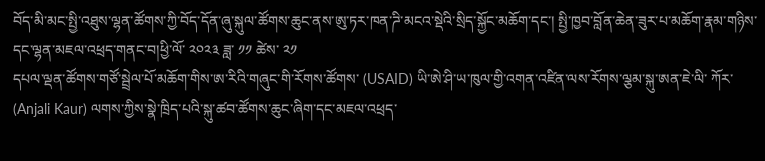བོད་མི་མང་སྤྱི་འཐུས་ལྷན་ཚོགས་ཀྱི་བོད་དོན་ཞུ་སྐུལ་ཚོགས་ཆུང་ནས་ཨུ་ཏར་ཁན་ཌི་མངའ་སྡེའི་སྲིད་སྐྱོང་མཆོག་དང་། སྤྱི་ཁྱབ་བློན་ཆེན་ཟུར་པ་མཆོག་རྣམ་གཉིས་དང་ལྷན་མཇལ་འཕྲད་གནང་བ།ཕྱི་ལོ་ ༢༠༢༣ ཟླ་ ༡༡ ཚེས་ ༢༡
དཔལ་ལྡན་ཚོགས་གཙོ་སྦྲེལ་པོ་མཆོག་གིས་ཨ་རིའི་གཞུང་གི་རོགས་ཚོགས་ (USAID) ཡི་ཨེ་ཤི་ཡ་ཁུལ་གྱི་འགན་འཛིན་ལས་རོགས་ལྕམ་སྐུ་ཨན་ཇེ་ལི་ ཀོར་ (Anjali Kaur) ལགས་ཀྱིས་སྣེ་ཁྲིད་པའི་སྐུ་ཚབ་ཚོགས་ཆུང་ཞིག་དང་མཇལ་འཕྲད་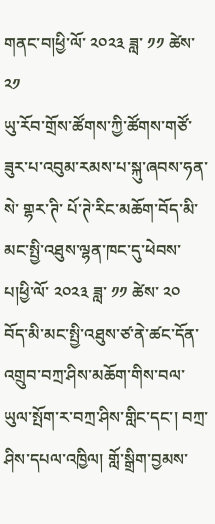གནང་བ།ཕྱི་ལོ་ ༢༠༢༣ ཟླ་ ༡༡ ཚེས་ ༢༡
ཡུ་རོབ་གྲོས་ཚོགས་ཀྱི་ཚོགས་གཙོ་ཟུར་པ་འབུམ་རམས་པ་སྐུ་ཞབས་ཧན་སེ་ གྷར་ཊི་ པོ་ཊེ་རིང་མཆོག་བོད་མི་མང་སྤྱི་འཐུས་ལྷན་ཁང་དུ་ཕེབས་པ།ཕྱི་ལོ་ ༢༠༢༣ ཟླ་ ༡༡ ཚེས་ ༢༠
བོད་མི་མང་སྤྱི་འཐུས་ཙ་ནེ་ཚང་དོན་འགྲུབ་བཀྲ་ཤིས་མཆོག་གིས་བལ་ཡུལ་སྤོག་ར་བཀྲ་ཤིས་གླིང་དང་། བཀྲ་ཤིས་དཔལ་འཁྱིལ། གློ་སྒྲིག་བྱམས་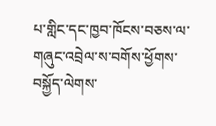པ་གླིང་དང་ཁྱབ་ཁོངས་བཅས་ལ་གཞུང་འབྲེལ་ས་བགོས་ཕྱོགས་བསྐྱོད་ལེགས་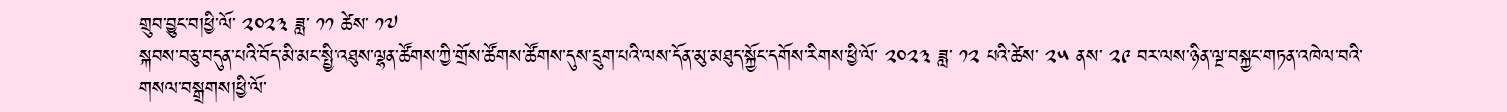གྲུབ་བྱུང་བ།ཕྱི་ལོ་ ༢༠༢༣ ཟླ་ ༡༡ ཚེས་ ༡༧
སྐབས་བཅུ་བདུན་པའི་བོད་མི་མང་སྤྱི་འཐུས་ལྷན་ཚོགས་ཀྱི་གྲོས་ཚོགས་ཚོགས་དུས་དྲུག་པའི་ལས་དོན་མུ་མཐུད་སྐྱོང་དགོས་རིགས་ཕྱི་ལོ་ ༢༠༢༣ ཟླ་ ༡༢ པའི་ཚེས་ ༢༥ ནས་ ༢༩ བར་ལས་ཉིན་ལྔ་བསྐྱང་གཏན་འཁེལ་བའི་གསལ་བསྒྲགས།ཕྱི་ལོ་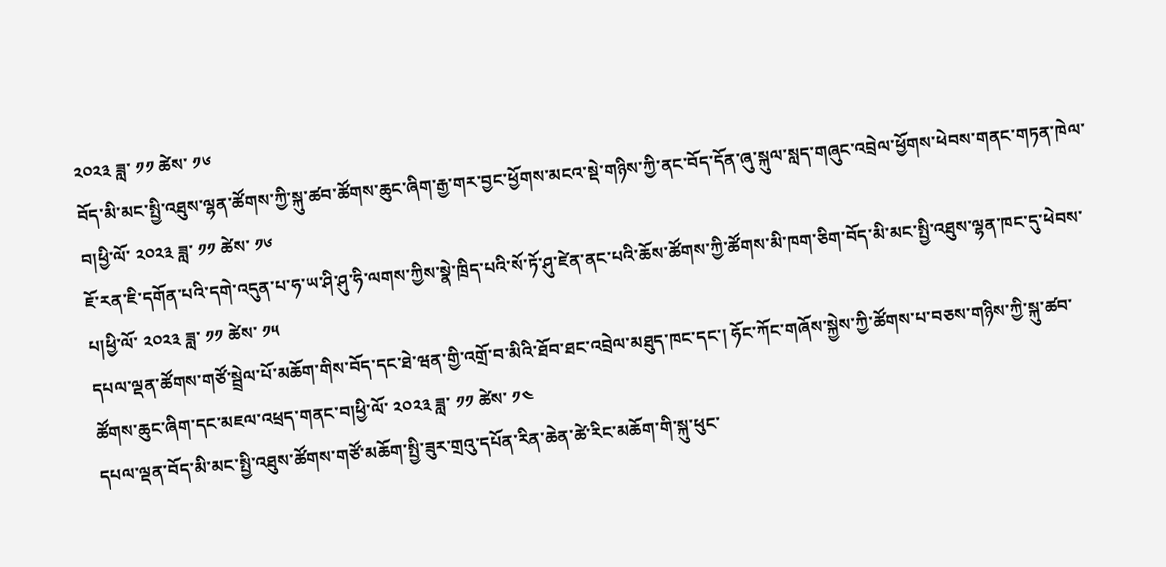༢༠༢༣ ཟླ་ ༡༡ ཚེས་ ༡༦
བོད་མི་མང་སྤྱི་འཐུས་ལྷན་ཚོགས་ཀྱི་སྐུ་ཚབ་ཚོགས་ཆུང་ཞིག་རྒྱ་གར་བྱང་ཕྱོགས་མངའ་སྡེ་གཉིས་ཀྱི་ནང་བོད་དོན་ཞུ་སྐུལ་སླད་གཞུང་འབྲེལ་ཕྱོགས་ཕེབས་གནང་གཏན་ཁེལ་བ།ཕྱི་ལོ་ ༢༠༢༣ ཟླ་ ༡༡ ཚེས་ ༡༦
ཇོ་རན་ཇི་དགོན་པའི་དགེ་འདུན་པ་ཧ་ཡ་ཤི་ཤུ་ཧི་ལགས་ཀྱིས་སྣེ་ཁྲིད་པའི་སོ་ཏོ་ཤུ་ཛེན་ནང་པའི་ཆོས་ཚོགས་ཀྱི་ཚོགས་མི་ཁག་ཅིག་བོད་མི་མང་སྤྱི་འཐུས་ལྷན་ཁང་དུ་ཕེབས་པ།ཕྱི་ལོ་ ༢༠༢༣ ཟླ་ ༡༡ ཚེས་ ༡༥
དཔལ་ལྡན་ཚོགས་གཙོ་སྦྲེལ་པོ་མཆོག་གིས་བོད་དང་ཐེ་ཝན་གྱི་འགྲོ་བ་མིའི་ཐོབ་ཐང་འབྲེལ་མཐུད་ཁང་དང་། ཧོང་ཀོང་གཞོས་སྐྱེས་ཀྱི་ཚོགས་པ་བཅས་གཉིས་ཀྱི་སྐུ་ཚབ་ཚོགས་ཆུང་ཞིག་དང་མཇལ་འཕྲད་གནང་བ།ཕྱི་ལོ་ ༢༠༢༣ ཟླ་ ༡༡ ཚེས་ ༡༤
དཔལ་ལྡན་བོད་མི་མང་སྤྱི་འཐུས་ཚོགས་གཙོ་མཆོག་སྤྱི་ཟུར་གྲའུ་དཔོན་རིན་ཆེན་ཚེ་རིང་མཆོག་གི་སྐུ་ཕུང་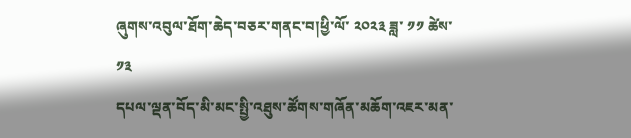ཞུགས་འབུལ་ཐོག་ཆེད་བཅར་གནང་བ།ཕྱི་ལོ་ ༢༠༢༣ ཟླ་ ༡༡ ཚེས་ ༡༣
དཔལ་ལྡན་བོད་མི་མང་སྤྱི་འཐུས་ཚོགས་གཞོན་མཆོག་འཇར་མན་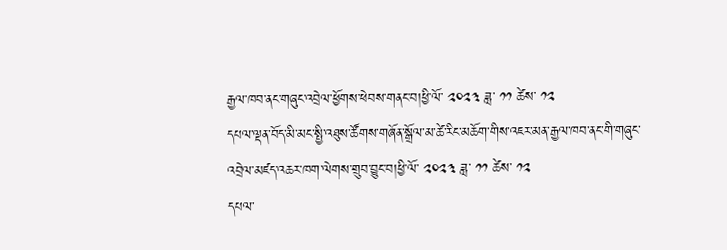རྒྱལ་ཁབ་ནང་གཞུང་འབྲེལ་ཕྱོགས་ཕེབས་གནང་བ།ཕྱི་ལོ་ ༢༠༢༣ ཟླ་ ༡༡ ཚེས་ ༡༢
དཔལ་ལྡན་བོད་མི་མང་སྤྱི་འཐུས་ཚོགས་གཞོན་སྒྲོལ་མ་ཚེ་རིང་མཆོག་གིས་འཇར་མན་རྒྱལ་ཁབ་ནང་གི་གཞུང་འབྲེལ་མཛད་འཆར་ཁག་ལེགས་གྲུབ་བྱུང་བ།ཕྱི་ལོ་ ༢༠༢༣ ཟླ་ ༡༡ ཚེས་ ༡༢
དཔལ་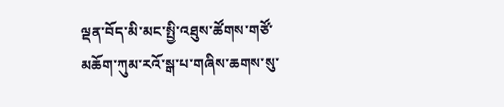ལྡན་བོད་མི་མང་སྤྱི་འཐུས་ཚོགས་གཙོ་མཆོག་ཀུམ་རའོ་སྒ་པ་གཞིས་ཆགས་སུ་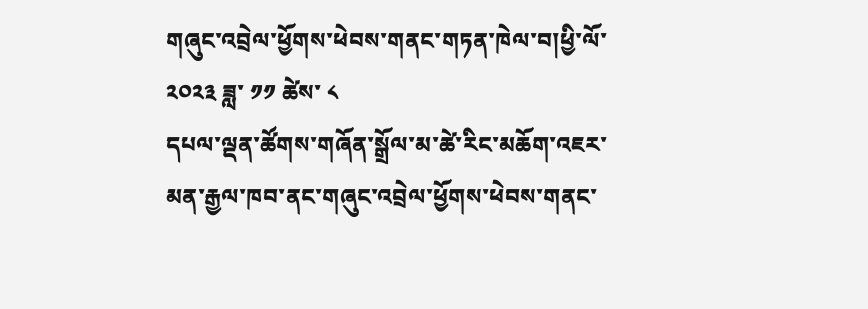གཞུང་འབྲེལ་ཕྱོགས་ཕེབས་གནང་གཏན་ཁེལ་བ།ཕྱི་ལོ་ ༢༠༢༣ ཟླ་ ༡༡ ཚེས་ ༨
དཔལ་ལྡན་ཚོགས་གཞོན་སྒྲོལ་མ་ཚེ་རིང་མཆོག་འཇར་མན་རྒྱལ་ཁབ་ནང་གཞུང་འབྲེལ་ཕྱོགས་ཕེབས་གནང་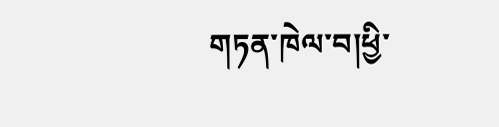གཏན་ཁེལ་བ།ཕྱི་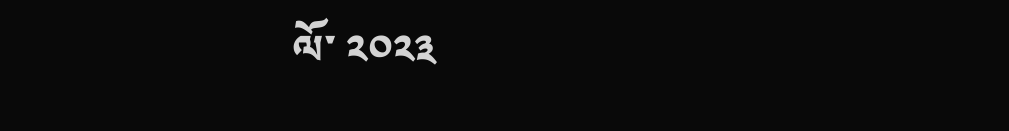ལོ་ ༢༠༢༣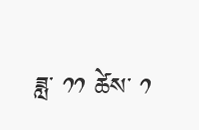ཟླ་ ༡༡ ཚེས་ ༡